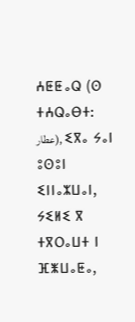ⵄⵟⵟⴰⵕ (ⵙ ⵜⵄⵕⴰⴱⵜ: عطار), ⵉⴳⴰ ⵢⴰⵏ ⵓⵙⵓⵏ ⵉⵏⵏⴰⵣⵡⴰⵏ, ⵢⵉⵍⵉ ⴳ ⵜⴳⵔⴰⵡⵜ ⵏ ⴼⵥⵡⴰⵟⴰ,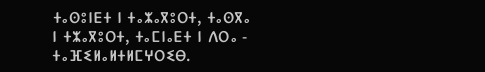ⵜⴰⵙⵓⵏⴹⵜ ⵏ ⵜⴰⵣⴰⴳⵓⵔⵜ, ⵜⴰⵙⴳⴰ ⵏ ⵜⵣⴰⴳⵓⵔⵜ, ⵜⴰⵎⵏⴰⴹⵜ ⵏ ⴷⵔⴰ - ⵜⴰⴼⵉⵍⴰⵍⵜⵍⵎⵖⵔⵉⴱ.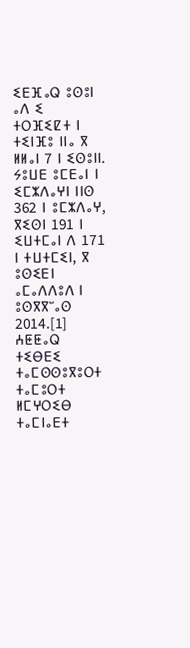ⵉⴹⴼⴰⵕ ⵓⵙⵓⵏ ⴰⴷ ⵉ ⵜⵔⴼⵉⵇⵜ ⵏ ⵜⵉⵏⴼⵓ ⵏⵏⴰ ⴳ ⵍⵍⴰⵏ 7 ⵏ ⵉⵙⵓⵏⵏ. ⵢⵓⵡⴹ ⵓⵎⴹⴰⵏ ⵏ ⵉⵎⵣⴷⴰⵖⵏ ⵏⵏⵙ 362 ⵏ ⵓⵎⵣⴷⴰⵖ, ⴳⵉⵙⵏ 191 ⵏ ⵉⵡⵜⵎⴰⵏ ⴷ 171 ⵏ ⵜⵡⵜⵎⵉⵏ, ⴳ ⵓⵙⵉⴹⵏ ⴰⵎⴰⴷⴷⵓⴷ ⵏ ⵓⵙⴳⴳⵯⴰⵙ 2014.[1]
ⵄⵟⵟⴰⵕ
ⵜⵉⴱⴹⵉ ⵜⴰⵎⵙⵙⵓⴳⵓⵔⵜ
ⵜⴰⵎⵓⵔⵜ ⵍⵎⵖⵔⵉⴱ
ⵜⴰⵎⵏⴰⴹⵜ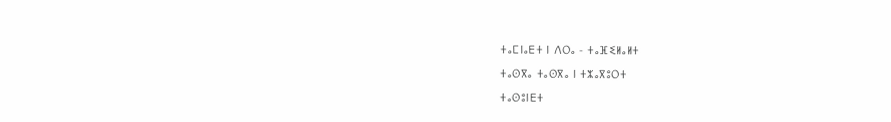ⵜⴰⵎⵏⴰⴹⵜ ⵏ ⴷⵔⴰ - ⵜⴰⴼⵉⵍⴰⵍⵜ
ⵜⴰⵙⴳⴰ ⵜⴰⵙⴳⴰ ⵏ ⵜⵣⴰⴳⵓⵔⵜ
ⵜⴰⵙⵓⵏⴹⵜ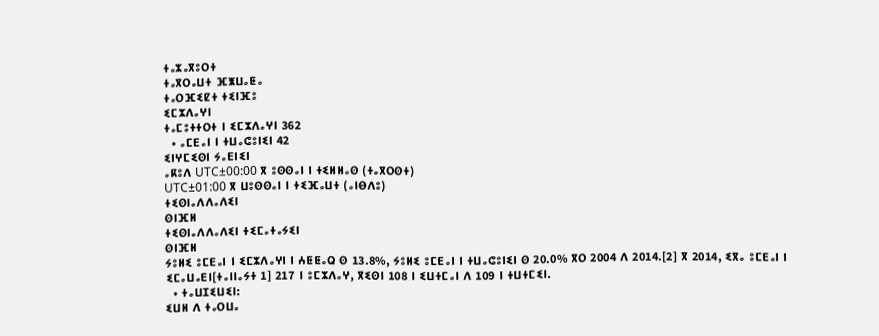ⵜⴰⵣⴰⴳⵓⵔⵜ
ⵜⴰⴳⵔⴰⵡⵜ ⴼⵥⵡⴰⵟⴰ
ⵜⴰⵔⴼⵉⵇⵜ ⵜⵉⵏⴼⵓ
ⵉⵎⵣⴷⴰⵖⵏ
ⵜⴰⵎⵓⵜⵜⵔⵜ ⵏ ⵉⵎⵣⴷⴰⵖⵏ 362
  • ⴰⵎⴹⴰⵏ ⵏ ⵜⵡⴰⵛⵓⵏⵉⵏ 42
ⵉⵏⵖⵎⵉⵙⵏ ⵢⴰⴹⵏⵉⵏ
ⴰⴽⵓⴷ UTC±00:00 ⴳ ⵓⵙⵙⴰⵏ ⵏ ⵜⵉⵍⵍⴰⵙ (ⵜⴰⴳⵔⵙⵜ)
UTC±01:00 ⴳ ⵡⵓⵙⵙⴰⵏ ⵏ ⵜⵉⴼⴰⵡⵜ (ⴰⵏⴱⴷⵓ)
ⵜⵉⵙⵏⴰⴷⴷⴰⴷⵉⵏ
ⵙⵏⴼⵍ
ⵜⵉⵙⵏⴰⴷⴷⴰⴷⵉⵏ ⵜⵉⵎⴰⵜⴰⵢⵉⵏ
ⵙⵏⴼⵍ
ⵢⵓⵍⵉ ⵓⵎⴹⴰⵏ ⵏ ⵉⵎⵣⴷⴰⵖⵏ ⵏ ⵄⵟⵟⴰⵕ ⵙ 13.8%, ⵢⵓⵍⵉ ⵓⵎⴹⴰⵏ ⵏ ⵜⵡⴰⵛⵓⵏⵉⵏ ⵙ 20.0% ⴳⵔ 2004 ⴷ 2014.[2] ⴳ 2014, ⵉⴳⴰ ⵓⵎⴹⴰⵏ ⵏ ⵉⵎⴰⵡⴰⴹⵏ[ⵜⴰⵏⵏⴰⵢⵜ 1] 217 ⵏ ⵓⵎⵣⴷⴰⵖ, ⴳⵉⵙⵏ 108 ⵏ ⵉⵡⵜⵎⴰⵏ ⴷ 109 ⵏ ⵜⵡⵜⵎⵉⵏ.
  • ⵜⴰⵡⵊⵉⵡⵉⵏ:
ⵉⵡⵍ ⴷ ⵜⴰⵔⵡⴰ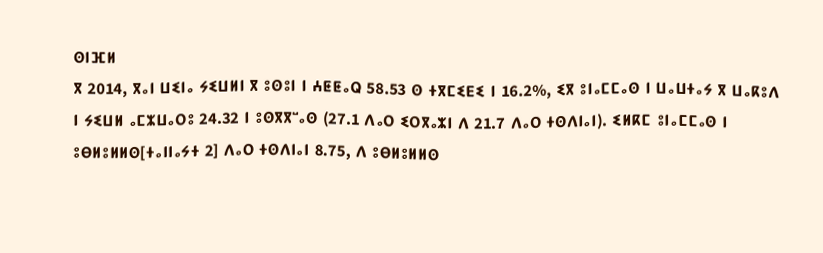ⵙⵏⴼⵍ
ⴳ 2014, ⴳⴰⵏ ⵡⵉⵏⴰ ⵢⵉⵡⵍⵏ ⴳ ⵓⵙⵓⵏ ⵏ ⵄⵟⵟⴰⵕ 58.53 ⵙ ⵜⴳⵎⵉⴹⵉ ⵏ 16.2%, ⵉⴳ ⵓⵏⴰⵎⵎⴰⵙ ⵏ ⵡⴰⵡⵜⴰⵢ ⴳ ⵡⴰⴽⵓⴷ ⵏ ⵢⵉⵡⵍ ⴰⵎⵣⵡⴰⵔⵓ 24.32 ⵏ ⵓⵙⴳⴳⵯⴰⵙ (27.1 ⴷⴰⵔ ⵉⵔⴳⴰⵣⵏ ⴷ 21.7 ⴷⴰⵔ ⵜⵙⴷⵏⴰⵏ). ⵉⵍⴽⵎ ⵓⵏⴰⵎⵎⴰⵙ ⵏ ⵓⴱⵍⵓⵍⵍⵙ[ⵜⴰⵏⵏⴰⵢⵜ 2] ⴷⴰⵔ ⵜⵙⴷⵏⴰⵏ 8.75, ⴷ ⵓⴱⵍⵓⵍⵍⵙ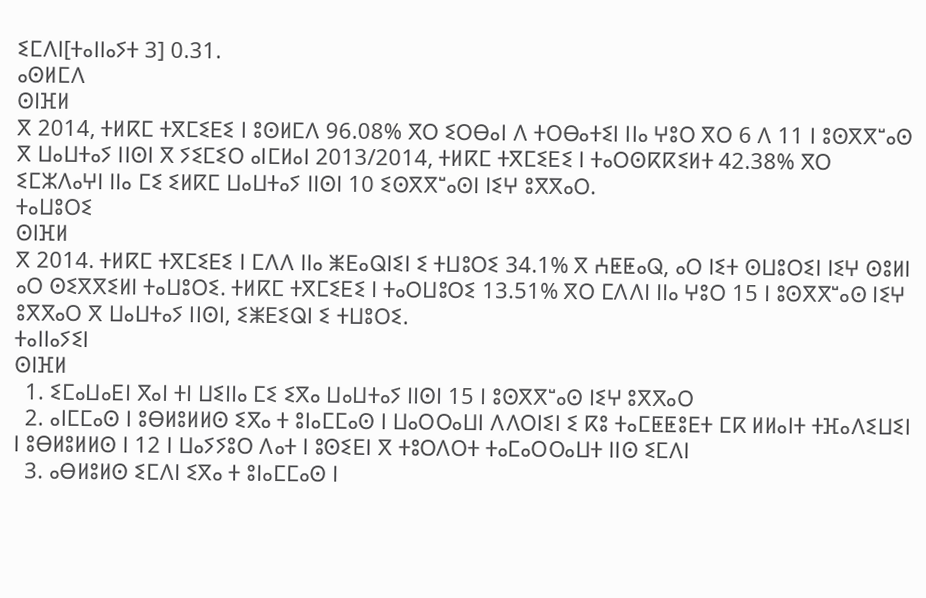ⵉⵎⴷⵏ[ⵜⴰⵏⵏⴰⵢⵜ 3] 0.31.
ⴰⵙⵍⵎⴷ
ⵙⵏⴼⵍ
ⴳ 2014, ⵜⵍⴽⵎ ⵜⴳⵎⵉⴹⵉ ⵏ ⵓⵙⵍⵎⴷ 96.08% ⴳⵔ ⵉⵔⴱⴰⵏ ⴷ ⵜⵔⴱⴰⵜⵉⵏ ⵏⵏⴰ ⵖⵓⵔ ⴳⵔ 6 ⴷ 11 ⵏ ⵓⵙⴳⴳⵯⴰⵙ ⴳ ⵡⴰⵡⵜⴰⵢ ⵏⵏⵙⵏ ⴳ ⵢⵉⵎⵉⵔ ⴰⵏⵎⵍⴰⵏ 2013/2014, ⵜⵍⴽⵎ ⵜⴳⵎⵉⴹⵉ ⵏ ⵜⴰⵔⵙⴽⴽⵉⵍⵜ 42.38% ⴳⵔ ⵉⵎⵣⴷⴰⵖⵏ ⵏⵏⴰ ⵎⵉ ⵉⵍⴽⵎ ⵡⴰⵡⵜⴰⵢ ⵏⵏⵙⵏ 10 ⵉⵙⴳⴳⵯⴰⵙⵏ ⵏⵉⵖ ⵓⴳⴳⴰⵔ.
ⵜⴰⵡⵓⵔⵉ
ⵙⵏⴼⵍ
ⴳ 2014. ⵜⵍⴽⵎ ⵜⴳⵎⵉⴹⵉ ⵏ ⵎⴷⴷ ⵏⵏⴰ ⵥⴹⴰⵕⵏⵉⵏ ⵉ ⵜⵡⵓⵔⵉ 34.1% ⴳ ⵄⵟⵟⴰⵕ, ⴰⵔ ⵏⵉⵜ ⵙⵡⵓⵔⵉⵏ ⵏⵉⵖ ⵙⵓⵍⵏ ⴰⵔ ⵙⵉⴳⴳⵉⵍⵏ ⵜⴰⵡⵓⵔⵉ. ⵜⵍⴽⵎ ⵜⴳⵎⵉⴹⵉ ⵏ ⵜⴰⵔⵡⵓⵔⵉ 13.51% ⴳⵔ ⵎⴷⴷⵏ ⵏⵏⴰ ⵖⵓⵔ 15 ⵏ ⵓⵙⴳⴳⵯⴰⵙ ⵏⵉⵖ ⵓⴳⴳⴰⵔ ⴳ ⵡⴰⵡⵜⴰⵢ ⵏⵏⵙⵏ, ⵉⵥⴹⵉⵕⵏ ⵉ ⵜⵡⵓⵔⵉ.
ⵜⴰⵏⵏⴰⵢⵉⵏ
ⵙⵏⴼⵍ
  1. ⵉⵎⴰⵡⴰⴹⵏ ⴳⴰⵏ ⵜⵏ ⵡⵉⵏⵏⴰ ⵎⵉ ⵉⴳⴰ ⵡⴰⵡⵜⴰⵢ ⵏⵏⵙⵏ 15 ⵏ ⵓⵙⴳⴳⵯⴰⵙ ⵏⵉⵖ ⵓⴳⴳⴰⵔ
  2. ⴰⵏⵎⵎⴰⵙ ⵏ ⵓⴱⵍⵓⵍⵍⵙ ⵉⴳⴰ ⵜ ⵓⵏⴰⵎⵎⴰⵙ ⵏ ⵡⴰⵔⵔⴰⵡⵏ ⴷⴷⵔⵏⵉⵏ ⵉ ⴽⵓ ⵜⴰⵎⵟⵟⵓⴹⵜ ⵎⴽ ⵍⵍⴰⵏⵜ ⵜⴼⴰⴷⵉⵡⵉⵏ ⵏ ⵓⴱⵍⵓⵍⵍⵙ ⵏ 12 ⵏ ⵡⴰⵢⵢⵓⵔ ⴷⴰⵜ ⵏ ⵓⵙⵉⴹⵏ ⴳ ⵜⵓⵔⴷⵔⵜ ⵜⴰⵎⴰⵔⵔⴰⵡⵜ ⵏⵏⵙ ⵉⵎⴷⵏ
  3. ⴰⴱⵍⵓⵍⵙ ⵉⵎⴷⵏ ⵉⴳⴰ ⵜ ⵓⵏⴰⵎⵎⴰⵙ ⵏ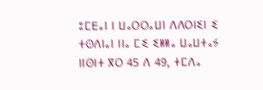ⵓⵎⴹⴰⵏ ⵏ ⵡⴰⵔⵔⴰⵡⵏ ⴷⴷⵔⵏⵉⵏ ⵉ ⵜⵙⴷⵏⴰⵏ ⵏⵏⴰ ⵎⵉ ⵉⵍⵍⴰ ⵡⴰⵡⵜⴰⵢ ⵏⵏⵙⵏⵜ ⴳⵔ 45 ⴷ 49, ⵜⵎⴷⴰ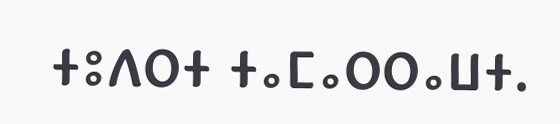ⵜⵓⴷⵔⵜ ⵜⴰⵎⴰⵔⵔⴰⵡⵜ.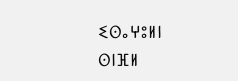ⵉⵙⴰⵖⵓⵍⵏ
ⵙⵏⴼⵍ